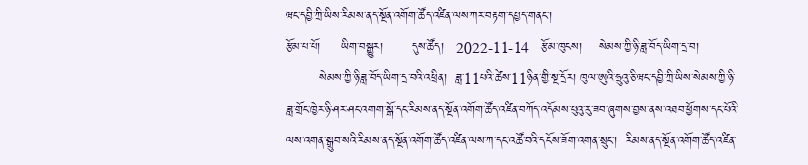ཝང་དབྱི་ཀྲི་ཡིས་རིམས་ནད་སྔོན་འགོག་ཚོད་འཛིན་ལས་ཀར་བརྟག་དཔྱད་གནང་།
རྩོམ་པ་པོ།     ཡིག་བསྒྱུར།       དུས་ཚོད།   2022-11-14   རྩོམ་ཁུངས།    སེམས་ཀྱི་ཉི་ཟླ་བོད་ཡིག་དྲ་བ།
        སེམས་ཀྱི་ཉི་ཟླ་བོད་ཡིག་དྲ་བའི་འཕྲིན།  ཟླ་11པའི་ཚེས་11ཉིན་གྱི་སྔ་དྲོར། ཁུལ་ཨུའི་ཧྲུའུ་ཅི་ཝང་དབྱི་ཀྲི་ཡིས་སེམས་ཀྱི་ཉི་ཟླ་གྲོང་ཁྱེར་ཉི་ཤར་ཤང་འགག་སྒོ་དང་རིམས་ནད་སྔོན་འགོག་ཚོད་འཛིན་བཀོད་འདོམས་པུའུ་རུ་ཟབ་ཞུགས་བྱས་ནས་འཐབ་ཕྱོགས་དང་པོའི་ལས་འགན་སྒྲུབ་སའི་རིམས་ནད་སྔོན་འགོག་ཚོད་འཛིན་ལས་ཀ་དང་འཚོ་བའི་དངོས་ཟོག་འགན་སྲུང་།  རིམས་ནད་སྔོན་འགོག་ཚོད་འཛིན་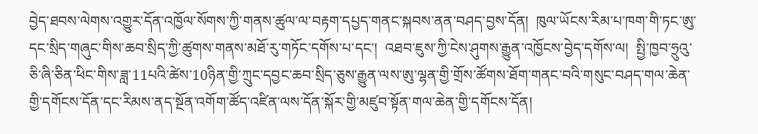བྱེད་ཐབས་ལེགས་འགྱུར་དོན་འཁྱོལ་སོགས་ཀྱི་གནས་ཚུལ་ལ་བརྟག་དཔྱད་གནང་སྐབས་ནན་བཤད་བྱས་དོན།  ཁུལ་ཡོངས་རིམ་པ་ཁག་གི་ཏང་ཨུ་དང་སྲིད་གཞུང་གིས་ཆབ་སྲིད་ཀྱི་ཚུགས་གནས་མཐོ་རུ་གཏོང་དགོས་པ་དང་།  འཐབ་ཇུས་ཀྱི་ངེས་ཤུགས་རྒྱུན་འཁྱོངས་བྱེད་དགོས་ལ།  སྤྱི་ཁྱབ་ཧྲུའུ་ཅི་ཞི་ཅིན་ཕིང་གིས་ཟླ་11པའི་ཚེས་10ཉིན་གྱི་ཀྲུང་དབྱང་ཆབ་སྲིད་ཅུས་རྒྱུན་ལས་ཨུ་ལྷན་གྱི་གྲོས་ཚོགས་ཐོག་གནང་བའི་གསུང་བཤད་གལ་ཆེན་གྱི་དགོངས་དོན་དང་རིམས་ནད་སྔོན་འགོག་ཚོད་འཛིན་ལས་དོན་སྐོར་གྱི་མཛུབ་སྟོན་གལ་ཆེན་གྱི་དགོངས་དོན།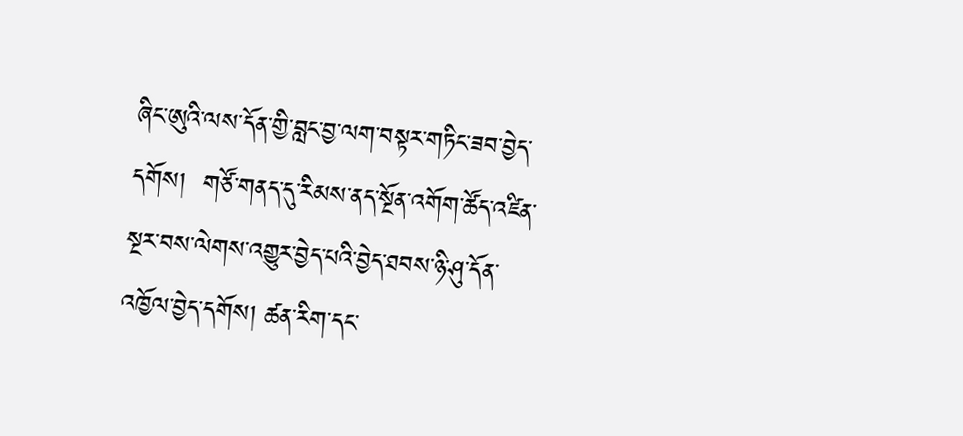ཞིང་ཨུའི་ལས་དོན་གྱི་བླང་བྱ་ལག་བསྟར་གཏིང་ཟབ་བྱེད་དགོས།  གཙོ་གནད་དུ་རིམས་ནད་སྔོན་འགོག་ཚོད་འཛིན་སྔར་བས་ལེགས་འགྱུར་བྱེད་པའི་བྱེད་ཐབས་ཉི་ཤུ་དོན་འཁྱོལ་བྱེད་དགོས། ཚན་རིག་དང་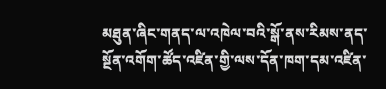མཐུན་ཞིང་གནད་ལ་འཁེལ་བའི་སྒོ་ནས་རིམས་ནད་སྔོན་འགོག་ཚོད་འཛིན་གྱི་ལས་དོན་ཁག་དམ་འཛིན་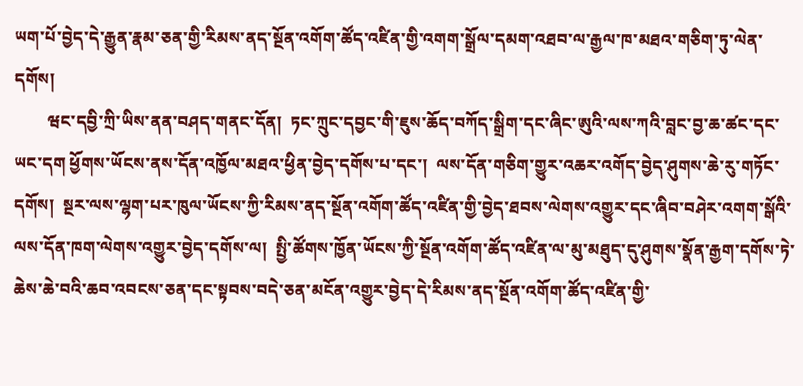ཡག་པོ་བྱེད་དེ་རྒྱུན་རྣམ་ཅན་གྱི་རིམས་ནད་སྔོན་འགོག་ཚོད་འཛིན་གྱི་འགག་སྒྲོལ་དམག་འཐབ་ལ་རྒྱལ་ཁ་མཐའ་གཅིག་ཏུ་ལེན་དགོས།
        ཝང་དབྱི་ཀྲི་ཡིས་ནན་བཤད་གནང་དོན།  ཏང་ཀྲུང་དབྱང་གི་ཇུས་ཆོད་བཀོད་སྒྲིག་དང་ཞིང་ཨུའི་ལས་ཀའི་བླང་བྱ་ཆ་ཚང་དང་ཡང་དག ཕྱོགས་ཡོངས་ནས་དོན་འཁྱོལ་མཐའ་ཕྱིན་བྱེད་དགོས་པ་དང་།  ལས་དོན་གཅིག་གྱུར་འཆར་འགོད་བྱེད་ཤུགས་ཆེ་རུ་གཏོང་དགོས།  སྔར་ལས་ལྷག་པར་ཁུལ་ཡོངས་ཀྱི་རིམས་ནད་སྔོན་འགོག་ཚོད་འཛིན་གྱི་བྱེད་ཐབས་ལེགས་འགྱུར་དང་ཞིབ་བཤེར་འགག་སྒོའི་ལས་དོན་ཁག་ལེགས་འགྱུར་བྱེད་དགོས་ལ།  སྤྱི་ཚོགས་ཁྱོན་ཡོངས་ཀྱི་སྔོན་འགོག་ཚོད་འཛིན་ལ་མུ་མཐུད་དུ་ཤུགས་སྣོན་རྒྱག་དགོས་ཏེ་ཆེས་ཆེ་བའི་ཆབ་འབངས་ཅན་དང་སྟབས་བདེ་ཅན་མངོན་འགྱུར་བྱེད་དེ་རིམས་ནད་སྔོན་འགོག་ཚོད་འཛིན་གྱི་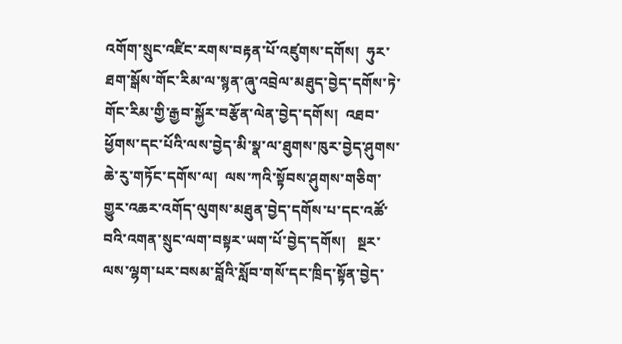འགོག་སྲུང་འཛིང་རགས་བརྟན་པོ་འཛུགས་དགོས།  ཧུར་ཐག་སྒོས་གོང་རིམ་ལ་སྙན་ཞུ་འབྲེལ་མཐུད་བྱེད་དགོས་ཏེ་གོང་རིམ་གྱི་རྒྱབ་སྐྱོར་བརྩོན་ལེན་བྱེད་དགོས།  འཐབ་ཕྱོགས་དང་པོའི་ལས་བྱེད་མི་སྣ་ལ་ཐུགས་ཁུར་བྱེད་ཤུགས་ཆེ་རུ་གཏོང་དགོས་ལ།  ལས་ཀའི་སྟོབས་ཤུགས་གཅིག་གྱུར་འཆར་འགོད་ལུགས་མཐུན་བྱེད་དགོས་པ་དང་འཚོ་བའི་འགན་སྲུང་ལག་བསྟར་ཡག་པོ་བྱེད་དགོས།   སྔར་ལས་ལྷག་པར་བསམ་བློའི་སློབ་གསོ་དང་ཁྲིད་སྟོན་བྱེད་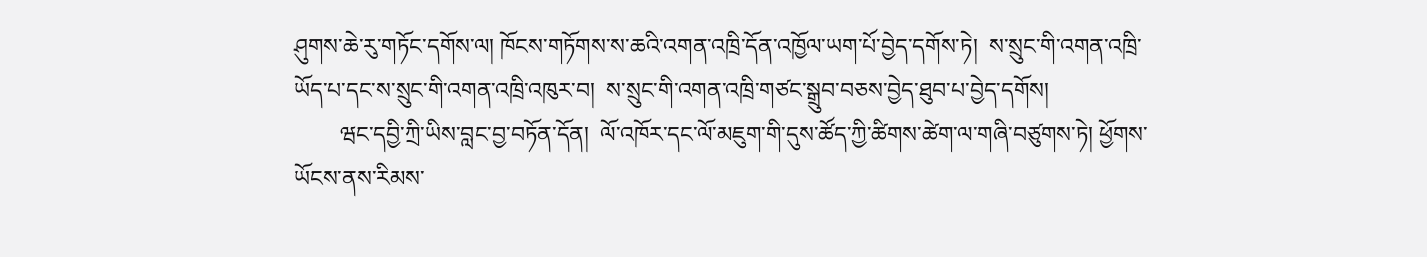ཤུགས་ཆེ་རུ་གཏོང་དགོས་ལ། ཁོངས་གཏོགས་ས་ཆའི་འགན་འཁྲི་དོན་འཁྱོལ་ཡག་པོ་བྱེད་དགོས་ཏེ།  ས་སྲུང་གི་འགན་འཁྲི་ཡོད་པ་དང་ས་སྲུང་གི་འགན་འཁྲི་འཁུར་བ།  ས་སྲུང་གི་འགན་འཁྲི་གཙང་སྒྲུབ་བཅས་བྱེད་ཐུབ་པ་བྱེད་དགོས།
        ཝང་དབྱི་ཀྲི་ཡིས་བླང་བྱ་བཏོན་དོན།  ལོ་འཁོར་དང་ལོ་མཇུག་གི་དུས་ཚོད་ཀྱི་ཚིགས་ཚེག་ལ་གཞི་བཙུགས་ཏེ། ཕྱོགས་ཡོངས་ནས་རིམས་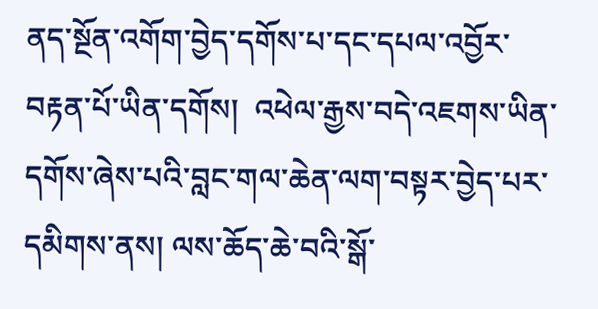ནད་སྔོན་འགོག་བྱེད་དགོས་པ་དང་དཔལ་འབྱོར་བརྟན་པོ་ཡིན་དགོས།  འཕེལ་རྒྱས་བདེ་འཇགས་ཡིན་དགོས་ཞེས་པའི་བླང་གལ་ཆེན་ལག་བསྟར་བྱེད་པར་དམིགས་ནས། ལས་ཆོད་ཆེ་བའི་སྒོ་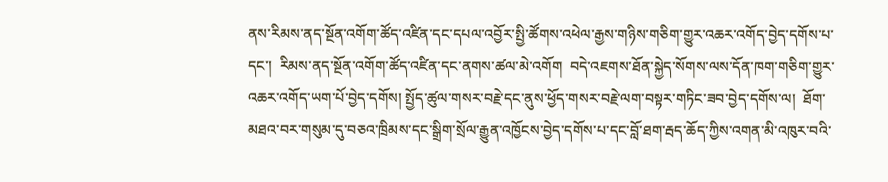ནས་རིམས་ནད་སྔོན་འགོག་ཚོད་འཛིན་དང་དཔལ་འབྱོར་སྤྱི་ཚོགས་འཕེལ་རྒྱས་གཉིས་གཅིག་གྱུར་འཆར་འགོད་བྱེད་དགོས་པ་དང་།  རིམས་ནད་སྔོན་འགོག་ཚོད་འཛིན་དང་ནགས་ཚལ་མེ་འགོག  བདེ་འཇགས་ཐོན་སྐྱེད་སོགས་ལས་དོན་ཁག་གཅིག་གྱུར་འཆར་འགོད་ཡག་པོ་བྱེད་དགོས། སྤྱོད་ཚུལ་གསར་བརྗེ་དང་ནུས་ཕྱོད་གསར་བརྗེ་ལག་བསྟར་གཏིང་ཟབ་བྱེད་དགོས་ལ།  ཐོག་མཐའ་བར་གསུམ་དུ་བཅའ་ཁྲིམས་དང་སྒྲིག་སྲོལ་རྒྱུན་འཁྱོངས་བྱེད་དགོས་པ་དང་བློ་ཐག་རྦད་ཆོད་ཀྱིས་འགན་མི་འཁུར་བའི་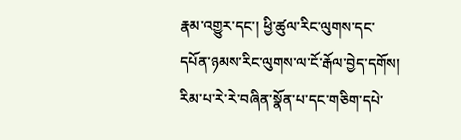རྣམ་འགྱུར་དང་། ཕྱི་ཚུལ་རིང་ལུགས་དང་དཔོན་ཉམས་རིང་ལུགས་ལ་ངོ་རྒོལ་བྱེད་དགོས།  རིམ་པ་རེ་རེ་བཞིན་སྣོན་པ་དང་གཅིག་དཔེ་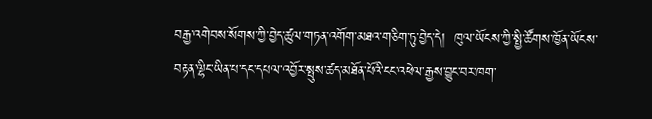བརྒྱ་འགེབས་སོགས་ཀྱི་བྱེད་ཚུལ་གཏན་འགོག་མཐའ་གཅིག་ཏུ་བྱེད་དེ།  ཁུལ་ཡོངས་ཀྱི་སྤྱི་ཚོགས་ཁྱོན་ཡོངས་བརྟན་ལྷིང་ཡིན་པ་དང་དཔལ་འབྱོར་སྤུས་ཚད་མཐོན་པོའི་ངང་འཕེལ་རྒྱས་བྱུང་བར་ཁག་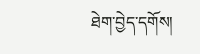ཐེག་བྱེད་དགོས།